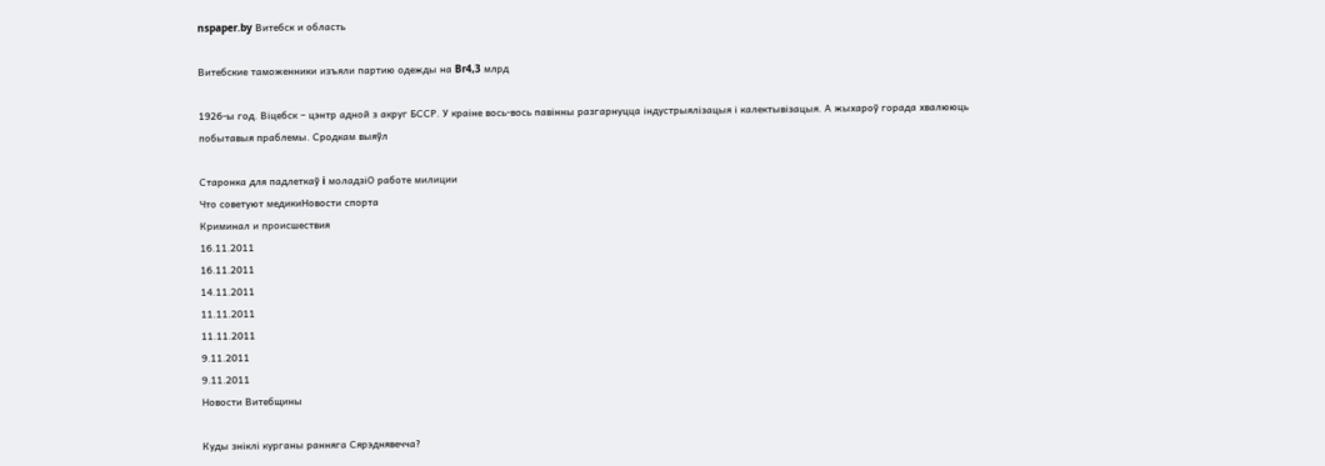nspaper.by Витебск и область

Витебские таможенники изъяли партию одежды на Br4,3 млрд

1926-ы год. Віцебск – цэнтр адной з акруг БССР. У краіне вось-вось павінны разгарнуцца індустрыялізацыя і калектывізацыя. А жыхароў горада хвалююць побытавыя праблемы. Сродкам выяўл

Старонка для падлеткаў i моладзiО работе милиции
Что советуют медикиНовости спорта
Криминал и происшествия
16.11.2011
16.11.2011
14.11.2011
11.11.2011
11.11.2011
9.11.2011
9.11.2011
Новости Витебщины

Куды зніклі курганы ранняга Сярэднявечча?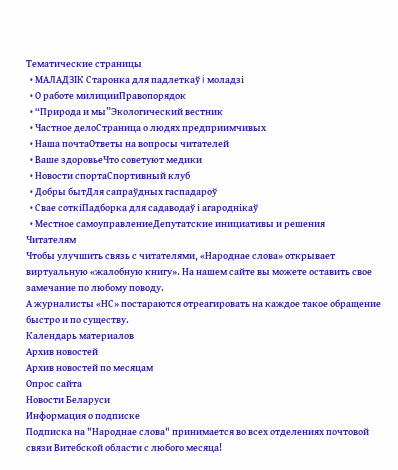Тематические страницы
  • МАЛАДЗІК Старонка для падлеткаў i моладзi
  • О работе милицииПравопорядок
  • “Природа и мы”Экологический вестник
  • Частное делоСтраница о людях предприимчивых
  • Наша почтаОтветы на вопросы читателей
  • Ваше здоровьеЧто советуют медики
  • Новости спортаСпортивный клуб
  • Добры бытДля сапраўдных гаспадароў
  • Свае соткiПадборка для садаводаў і агароднікаў
  • Местное самоуправлениеДепутатские инициативы и решения
Читателям
Чтобы улучшить связь с читателями, «Народнае слова» открывает виртуальную «жалобную книгу». На нашем сайте вы можете оставить свое замечание по любому поводу.
А журналисты «НС» постараются отреагировать на каждое такое обращение быстро и по существу.
Календарь материалов
Архив новостей
Архив новостей по месяцам
Опрос сайта
Новости Беларуси
Информация о подписке
Подписка на "Народнаe слова" принимается во всех отделениях почтовой связи Витебской области с любого месяца!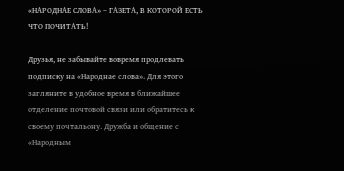«НАРОДНАЕ СЛОВА» – ГАЗЕТА, В КОТОРОЙ ЕСТЬ ЧТО ПОЧИТАТЬ!

Друзья, не забывайте вовремя продлевать подписку на «Народнае слова». Для этого загляните в удобное время в ближайшее отделение почтовой связи или обратитесь к своему почтальону. Дружба и общение с «Народным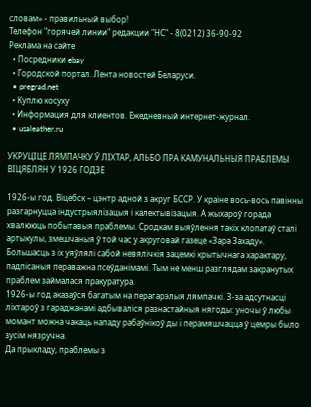словам» - правильный выбор!
Телефон "горячей линии" редакции "НС" - 8(0212) 36-90-92
Реклама на сайте
  • Посредники ebay
  • Городской портал. Лента новостей Беларуси.
  • pregrad.net
  • Куплю косуху
  • Информация для клиентов. Ежедневный интернет-журнал.
  • usaleather.ru

УКРУЦIЦЕ ЛЯМПАЧКУ Ў ЛIХТАР, АЛЬБО ПРА КАМУНАЛЬНЫЯ ПРАБЛЕМЫ ВIЦЯБЛЯН У 1926 ГОДЗЕ

1926-ы год. Віцебск – цэнтр адной з акруг БССР. У краіне вось-вось павінны разгарнуцца індустрыялізацыя і калектывізацыя. А жыхароў горада хвалююць побытавыя праблемы. Сродкам выяўлення такіх клопатаў сталі артыкулы, змешчаныя ў той час у акруговай газеце «Зара Захаду». Большасць з іх уяўлялі сабой невялічкія зацемкі крытычнага характару, падпісаныя пераважна псеўданімамі. Тым не менш разглядам закранутых праблем займалася пракуратура.
1926-ы год аказаўся багатым на перагарэлыя лямпачкі. З-за адсутнасці ліхтароў з гараджанамі адбываліся разнастайныя нягоды: уночы ў любы момант можна чакаць нападу рабаўнікоў ды і перамяшчацца ў цемры было зусім нязручна.
Да прыкладу, праблемы з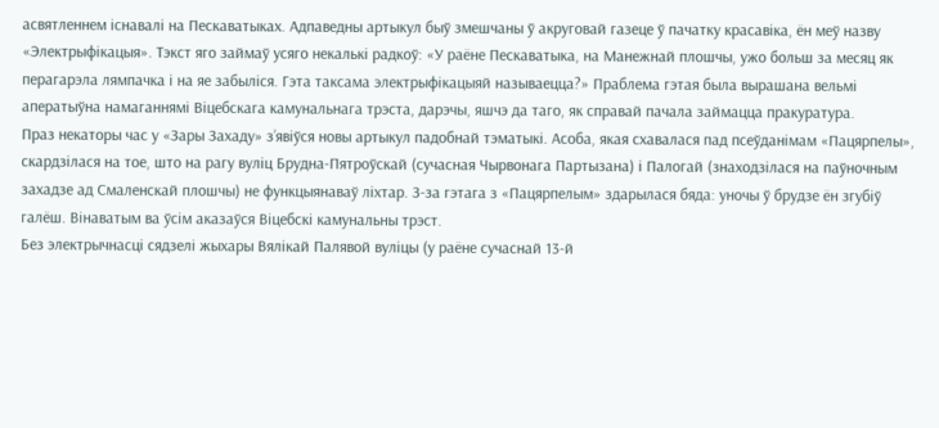асвятленнем існавалі на Пескаватыках. Адпаведны артыкул быў змешчаны ў акруговай газеце ў пачатку красавіка, ён меў назву «Электрыфікацыя». Тэкст яго займаў усяго некалькі радкоў: «У раёне Пескаватыка, на Манежнай плошчы, ужо больш за месяц як перагарэла лямпачка і на яе забыліся. Гэта таксама электрыфікацыяй называецца?» Праблема гэтая была вырашана вельмі аператыўна намаганнямі Віцебскага камунальнага трэста, дарэчы, яшчэ да таго, як справай пачала займацца пракуратура.
Праз некаторы час у «Зары Захаду» з’явіўся новы артыкул падобнай тэматыкі. Асоба, якая схавалася пад псеўданімам «Пацярпелы», скардзілася на тое, што на рагу вуліц Брудна-Пятроўскай (сучасная Чырвонага Партызана) і Палогай (знаходзілася на паўночным захадзе ад Смаленскай плошчы) не функцыянаваў ліхтар. З-за гэтага з «Пацярпелым» здарылася бяда: уночы ў брудзе ён згубіў галёш. Вінаватым ва ўсім аказаўся Віцебскі камунальны трэст.
Без электрычнасці сядзелі жыхары Вялікай Палявой вуліцы (у раёне сучаснай 13-й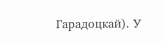Гарадоцкай). У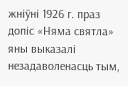жніўні 1926 г. праз допіс «Няма святла» яны выказалі незадаволенасць тым,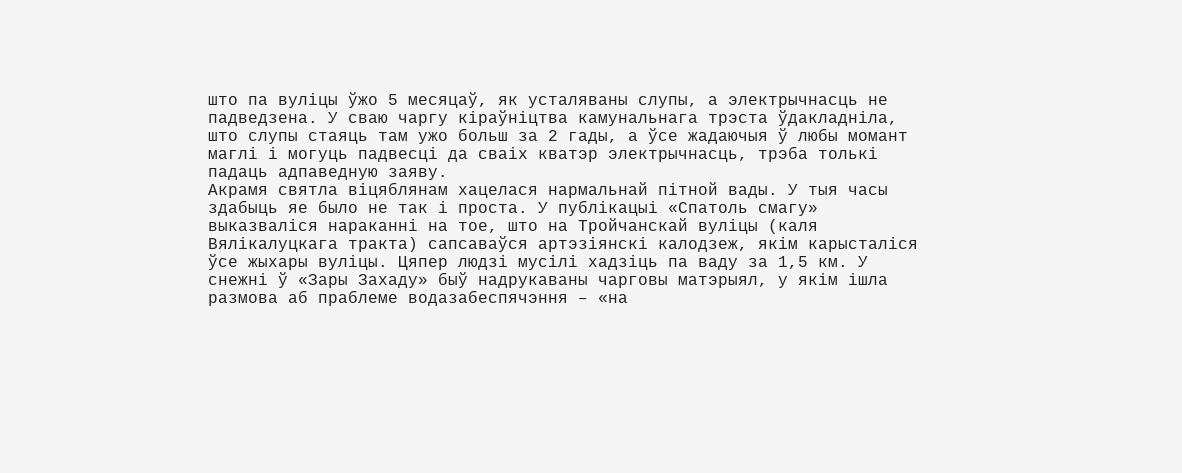што па вуліцы ўжо 5 месяцаў, як усталяваны слупы, а электрычнасць не падведзена. У сваю чаргу кіраўніцтва камунальнага трэста ўдакладніла, што слупы стаяць там ужо больш за 2 гады, а ўсе жадаючыя ў любы момант маглі і могуць падвесці да сваіх кватэр электрычнасць, трэба толькі падаць адпаведную заяву.
Акрамя святла віцяблянам хацелася нармальнай пітной вады. У тыя часы здабыць яе было не так і проста. У публікацыі «Спатоль смагу» выказваліся нараканні на тое, што на Тройчанскай вуліцы (каля Вялікалуцкага тракта) сапсаваўся артэзіянскі калодзеж, якім карысталіся ўсе жыхары вуліцы. Цяпер людзі мусілі хадзіць па ваду за 1,5 км. У снежні ў «Зары Захаду» быў надрукаваны чарговы матэрыял, у якім ішла размова аб праблеме водазабеспячэння – «на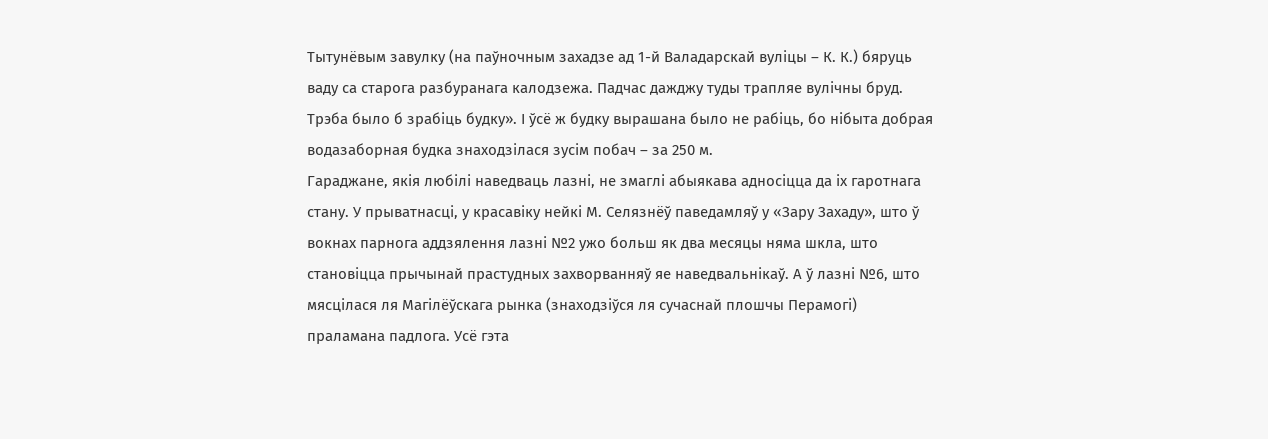Тытунёвым завулку (на паўночным захадзе ад 1-й Валадарскай вуліцы – К. К.) бяруць ваду са старога разбуранага калодзежа. Падчас дажджу туды трапляе вулічны бруд. Трэба было б зрабіць будку». І ўсё ж будку вырашана было не рабіць, бо нібыта добрая водазаборная будка знаходзілася зусім побач – за 250 м.
Гараджане, якія любілі наведваць лазні, не змаглі абыякава адносіцца да іх гаротнага стану. У прыватнасці, у красавіку нейкі М. Селязнёў паведамляў у «Зару Захаду», што ў вокнах парнога аддзялення лазні №2 ужо больш як два месяцы няма шкла, што становіцца прычынай прастудных захворванняў яе наведвальнікаў. А ў лазні №6, што мясцілася ля Магілёўскага рынка (знаходзіўся ля сучаснай плошчы Перамогі) праламана падлога. Усё гэта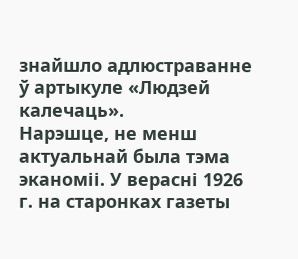знайшло адлюстраванне ў артыкуле «Людзей калечаць».
Нарэшце, не менш актуальнай была тэма эканоміі. У верасні 1926 г. на старонках газеты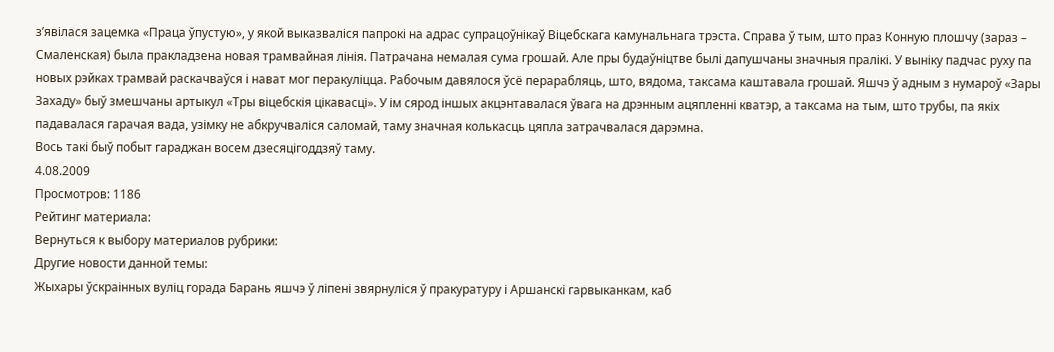з’явілася зацемка «Праца ўпустую», у якой выказваліся папрокі на адрас супрацоўнікаў Віцебскага камунальнага трэста. Справа ў тым, што праз Конную плошчу (зараз – Смаленская) была пракладзена новая трамвайная лінія. Патрачана немалая сума грошай. Але пры будаўніцтве былі дапушчаны значныя пралікі. У выніку падчас руху па новых рэйках трамвай раскачваўся і нават мог перакуліцца. Рабочым давялося ўсё перарабляць, што, вядома, таксама каштавала грошай. Яшчэ ў адным з нумароў «Зары Захаду» быў змешчаны артыкул «Тры віцебскія цікавасці». У ім сярод іншых акцэнтавалася ўвага на дрэнным ацяпленні кватэр, а таксама на тым, што трубы, па якіх падавалася гарачая вада, узімку не абкручваліся саломай, таму значная колькасць цяпла затрачвалася дарэмна.
Вось такі быў побыт гараджан восем дзесяцігоддзяў таму.
4.08.2009
Просмотров: 1186
Рейтинг материала:
Вернуться к выбору материалов рубрики:
Другие новости данной темы:
Жыхары ўскраінных вуліц горада Барань яшчэ ў ліпені звярнуліся ў пракуратуру і Аршанскі гарвыканкам, каб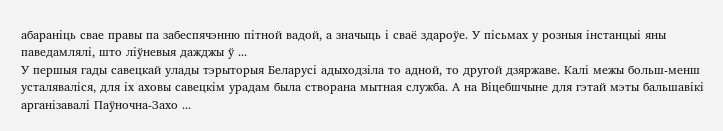абараніць свае правы па забеспячэнню пітной вадой, а значыць і сваё здароўе. У пісьмах у розныя інстанцыі яны паведамлялі, што ліўневыя дажджы ў ...
У першыя гады савецкай улады тэрыторыя Беларусі адыходзіла то адной, то другой дзяржаве. Калі межы больш-менш усталяваліся, для іх аховы савецкім урадам была створана мытная служба. А на Віцебшчыне для гэтай мэты бальшавікі арганізавалі Паўночна-Захо ...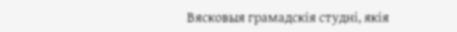Вясковыя грамадскія студні, якія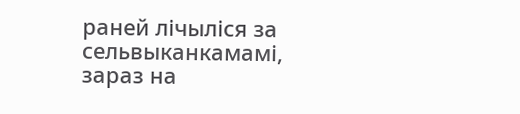раней лічыліся за сельвыканкамамі, зараз на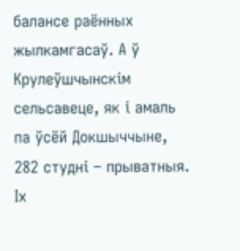балансе раённых жылкамгасаў. А ў Крулеўшчынскім сельсавеце, як і амаль па ўсёй Докшыччыне, 282 студні – прыватныя. Іх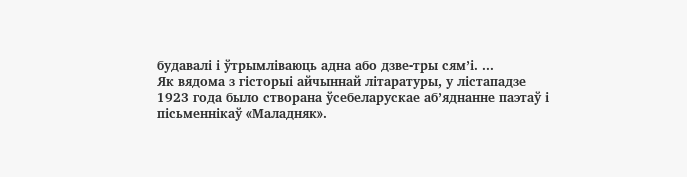будавалі і ўтрымліваюць адна або дзве-тры сям’і. ...
Як вядома з гісторыі айчыннай літаратуры, у лістападзе 1923 года было створана ўсебеларускае аб’яднанне паэтаў і пісьменнікаў «Маладняк».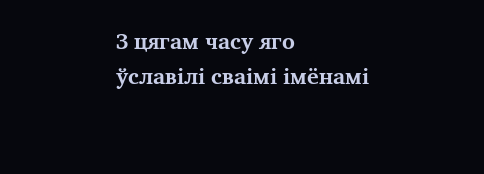З цягам часу яго ўславілі сваімі імёнамі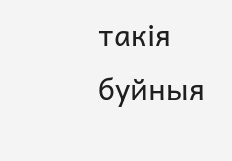такія буйныя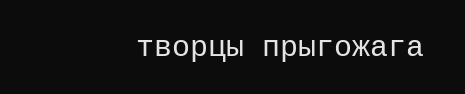творцы прыгожага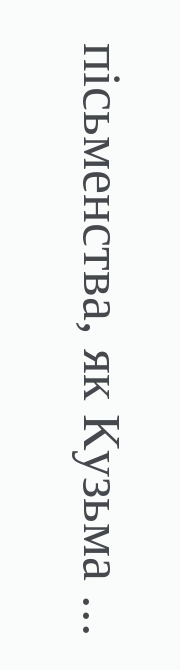пісьменства, як Кузьма ...